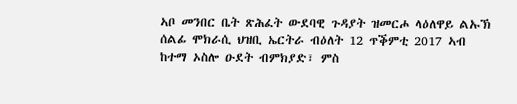ኣቦ መንበር ቤት ጽሕፈት ውደባዊ ጉዳያት ዝመርሖ ላዕለዋይ ልኡኽ ሰልፊ ሞክራሲ ህዝቢ ኤርትራ ብዕለት 12 ጥቕምቲ 2017 ኣብ ከተማ ኦስሎ ዑደት ብምክያድ፣ ምስ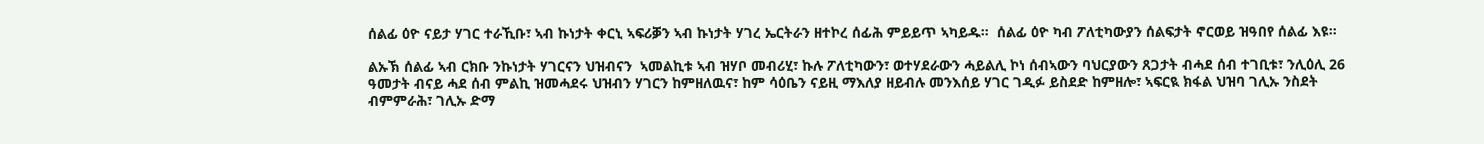ሰልፊ ዕዮ ናይታ ሃገር ተራኺቡ፣ ኣብ ኩነታት ቀርኒ ኣፍሪቓን ኣብ ኩነታት ሃገረ ኤርትራን ዘተኮረ ሰፊሕ ምይይጥ ኣካይዱ።  ሰልፊ ዕዮ ካብ ፖለቲካውያን ሰልፍታት ኖርወይ ዝዓበየ ሰልፊ እዩ።

ልኡኽ ሰልፊ ኣብ ርክቡ ንኩነታት ሃገርናን ህዝብናን  ኣመልኪቱ ኣብ ዝሃቦ መብሪሂ፣ ኩሉ ፖለቲካውን፣ ወተሃደራውን ሓይልሊ ኮነ ሰብኣውን ባህርያውን ጸጋታት ብሓደ ሰብ ተገቢቱ፣ ንሊዕሊ 26 ዓመታት ብናይ ሓደ ሰብ ምልኪ ዝመሓደሩ ህዝብን ሃገርን ከምዘለዉና፣ ከም ሳዕቤን ናይዚ ማእለያ ዘይብሉ መንእሰይ ሃገር ገዲፉ ይስደድ ከምዘሎ፣ ኣፍርዪ ክፋል ህዝባ ገሊኡ ንስደት ብምምራሕ፣ ገሊኡ ድማ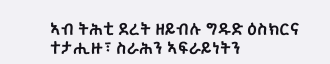ኣብ ትሕቲ ደረት ዘይብሉ ግዱድ ዕስክርና ተታሒዙ፣ ስራሕን ኣፍራይነትን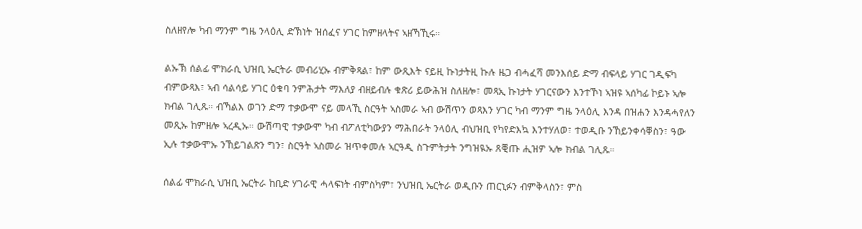ስለዘየሎ ካብ ማንም ግዜ ንላዕሊ ድኽነት ዝሰፈና ሃገር ከምዘላትና ኣዘኻኺሩ።

ልኡኽ ሰልፊ ሞክራሲ ህዝቢ ኤርትራ መብሪሂኡ ብምቅጻል፣ ከም ውጺእት ናይዚ ኩነታትዚ ኩሉ ዜጋ ብሓፈሻ መንእሰይ ድማ ብፍላይ ሃገር ገዲፍካ ብምውጻእ፣ ኣብ ሳልሳይ ሃገር ዕቁባ ንምሕታት ማእለያ ብዘይብሉ ቁጽሪ ይውሕዝ ስለዘሎ፣ መጻኢ ኩነታት ሃገርናውን እንተኾነ ኣዝዩ ኣሰካፊ ኮይኑ ኣሎ ክብል ገሊጹ። ብኻልእ ወገን ድማ ተቃውሞ ናይ መላኺ ስርዓት ኣስመራ ኣብ ውሽጥን ወጻእን ሃገር ካብ ማንም ግዜ ንላዕሊ እንዳ በዝሐን እንዳሓየለን መጺኡ ከምዘሎ ኣረዲኡ። ውሽጣዊ ተቃውሞ ካብ ብፖለቲካውያን ማሕበራት ንላዕሊ ብህዝቢ የካየድእኳ እንተሃለወ፣ ተወዲቡ ንኸይንቀሳቐስን፣ ዓው ኢሉ ተቃውሞኡ ንኸይገልጽን ግን፣ ስርዓት ኣስመራ ዝጥቀመሉ ኣርዓዲ ስጉምትታት ንግዝዪኡ ጸቒጡ ሒዝዎ ኣሎ ክብል ገሊጹ።

ሰልፊ ሞክራሲ ህዝቢ ኤርትራ ከቢድ ሃገራዊ ሓላፍነት ብምስካም፣ ንህዝቢ ኤርትራ ወዲቡን ጠርኒፉን ብምቅላስን፣ ምስ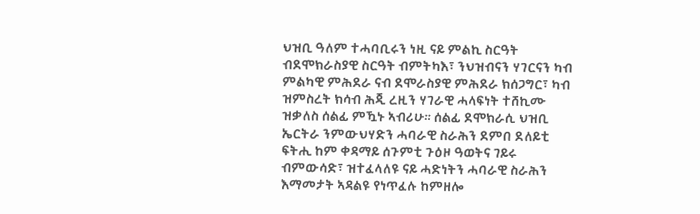ህዝቢ ዓለም ተሓባቢሩን ነዚ ናይ ምልኪ ስርዓት ብደሞክራስያዊ ስርዓት ብምትካእ፣ ንህዝብናን ሃገርናን ካብ ምልካዊ ምሕደራ ናብ ደሞራስያዊ ምሕደራ ክሰጋግር፣ ካብ ዝምስረት ክሳብ ሕጂ ረዚን ሃገራዊ ሓላፍነት ተሸኪሙ ዝቃለስ ሰልፊ ምዃኑ ኣብሪሁ። ሰልፊ ደሞክራሲ ህዝቢ ኤርትራ ንምውህሃድን ሓባራዊ ስራሕን ደምበ ደለይቲ ፍትሒ ከም ቀዳማይ ሰጉምቲ ጉዕዞ ዓወትና ገይሩ ብምውሳድ፣ ዝተፈላለዩ ናይ ሓድነትን ሓባራዊ ስራሕን እማመታት ኣዳልዩ የነጥፈሉ ከምዘሎ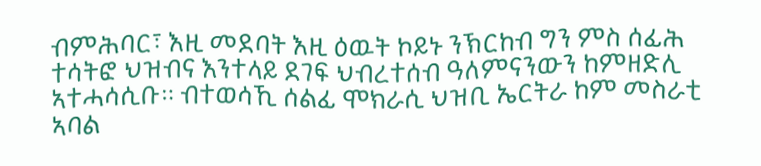ብምሕባር፣ እዚ መደባት እዚ ዕዉት ኮይኑ ንኽርከብ ግን ምስ ሰፊሕ ተሳትፎ ህዝብና እንተላይ ደገፍ ህብረተሰብ ዓለምናንውን ከምዘድሊ ኣተሓሳሲቡ። ብተወሳኺ ሰልፊ ሞክራሲ ህዝቢ ኤርትራ ከም መስራቲ ኣባል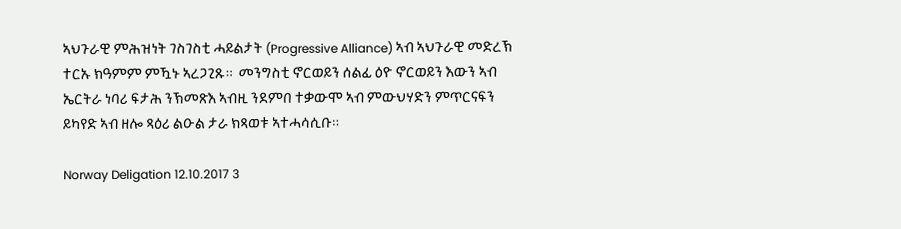ኣህጉራዊ ምሕዝነት ገስገስቲ ሓይልታት (Progressive Alliance) ኣብ ኣህጉራዊ መድረኽ ተርኡ ክዓምም ምዃኑ ኣረጋጊጹ።  መንግስቲ ኖርወይን ሰልፊ ዕዮ ኖርወይን እውን ኣብ ኤርትራ ነባሪ ፍታሕ ንኽመጽእ ኣብዚ ንደምበ ተቃውሞ ኣብ ምውህሃድን ምጥርናፍን ይካየድ ኣብ ዘሎ ጻዕሪ ልዑል ታራ ክጻወቱ ኣተሓሳሲቡ።

Norway Deligation 12.10.2017 3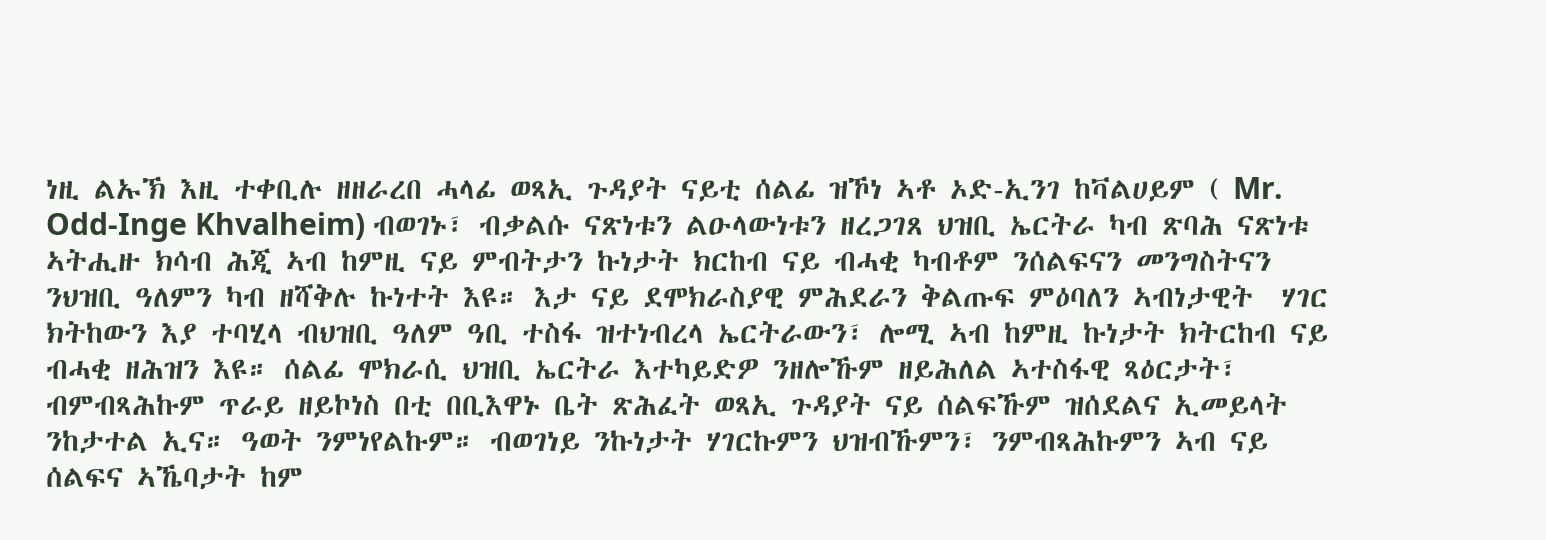ነዚ ልኡኽ እዚ ተቀቢሉ ዘዘራረበ ሓላፊ ወጻኢ ጉዳያት ናይቲ ሰልፊ ዝኾነ ኣቶ ኦድ-ኢንገ ከቫልሀይም ( Mr. Odd-Inge Khvalheim) ብወገኑ፣ ብቃልሱ ናጽነቱን ልዑላውነቱን ዘረጋገጸ ህዝቢ ኤርትራ ካብ ጽባሕ ናጽነቱ ኣትሒዙ ክሳብ ሕጂ ኣብ ከምዚ ናይ ምብትታን ኩነታት ክርከብ ናይ ብሓቂ ካብቶም ንሰልፍናን መንግስትናን ንህዝቢ ዓለምን ካብ ዘሻቅሉ ኩነተት እዩ። እታ ናይ ደሞክራስያዊ ምሕደራን ቅልጡፍ ምዕባለን ኣብነታዊት  ሃገር ክትከውን እያ ተባሂላ ብህዝቢ ዓለም ዓቢ ተስፋ ዝተነብረላ ኤርትራውን፣ ሎሚ ኣብ ከምዚ ኩነታት ክትርከብ ናይ ብሓቂ ዘሕዝን እዩ። ሰልፊ ሞክራሲ ህዝቢ ኤርትራ እተካይድዎ ንዘሎኹም ዘይሕለል ኣተስፋዊ ጻዕርታት፣ ብምብጻሕኩም ጥራይ ዘይኮነስ በቲ በቢእዋኑ ቤት ጽሕፈት ወጻኢ ጉዳያት ናይ ሰልፍኹም ዝሰደልና ኢመይላት ንከታተል ኢና። ዓወት ንምነየልኩም። ብወገነይ ንኩነታት ሃገርኩምን ህዝብኹምን፣ ንምብጻሕኩምን ኣብ ናይ ሰልፍና ኣኼባታት ከም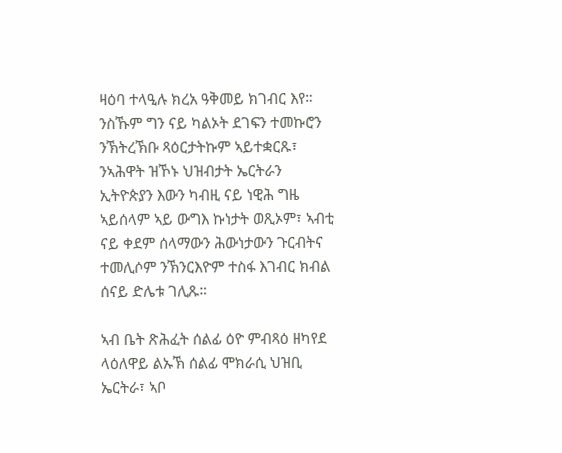ዛዕባ ተላዒሉ ክረአ ዓቅመይ ክገብር እየ። ንስኹም ግን ናይ ካልኦት ደገፍን ተመኩሮን ንኽትረኽቡ ጻዕርታትኩም ኣይተቋርጹ፣ ንኣሕዋት ዝኾኑ ህዝብታት ኤርትራን ኢትዮጵያን እውን ካብዚ ናይ ነዊሕ ግዜ ኣይሰላም ኣይ ውግእ ኩነታት ወጺኦም፣ ኣብቲ ናይ ቀደም ሰላማውን ሕውነታውን ጉርብትና ተመሊሶም ንኽንርእዮም ተስፋ እገብር ክብል ሰናይ ድሌቱ ገሊጹ።

ኣብ ቤት ጽሕፈት ሰልፊ ዕዮ ምብጻዕ ዘካየደ ላዕለዋይ ልኡኽ ሰልፊ ሞክራሲ ህዝቢ ኤርትራ፣ ኣቦ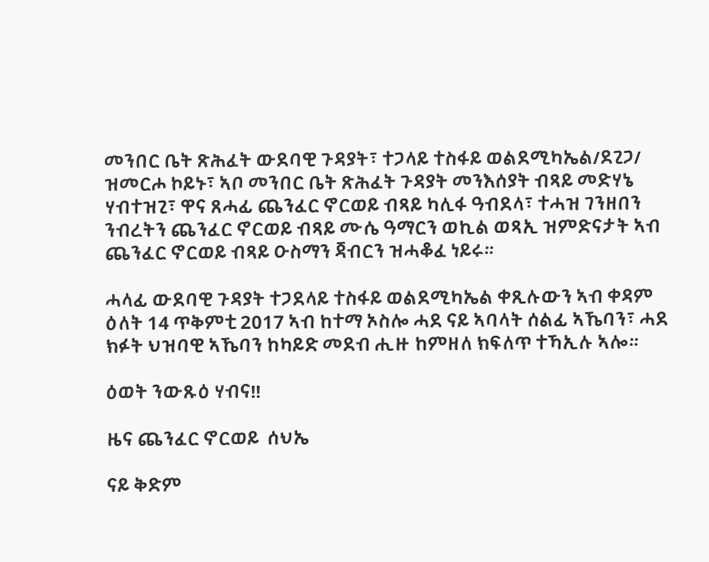መንበር ቤት ጽሕፈት ውደባዊ ጉዳያት፣ ተጋላይ ተስፋይ ወልደሚካኤል/ደጊጋ/ ዝመርሖ ኮይኑ፣ ኣቦ መንበር ቤት ጽሕፈት ጉዳያት መንእሰያት ብጻይ መድሃኔ ሃብተዝጊ፣ ዋና ጸሓፊ ጨንፈር ኖርወይ ብጻይ ካሊፋ ዓብደላ፣ ተሓዝ ገንዘበን ንብረትን ጨንፈር ኖርወይ ብጻይ ሙሴ ዓማርን ወኪል ወጻኢ ዝምድናታት ኣብ ጨንፈር ኖርወይ ብጻይ ዑስማን ጃብርን ዝሓቆፈ ነይሩ።

ሓላፊ ውደባዊ ጉዳያት ተጋደላይ ተስፋይ ወልደሚካኤል ቀጺሉውን ኣብ ቀዳም ዕለት 14 ጥቅምቲ 2017 ኣብ ከተማ ኦስሎ ሓደ ናይ ኣባላት ሰልፊ ኣኼባን፣ ሓደ ክፉት ህዝባዊ ኣኼባን ከካይድ መደብ ሒዙ ከምዘለ ክፍለጥ ተኻኢሉ ኣሎ።

ዕወት ንውጹዕ ሃብና!!

ዜና ጨንፈር ኖርወይ  ሰህኤ

ናይ ቅድም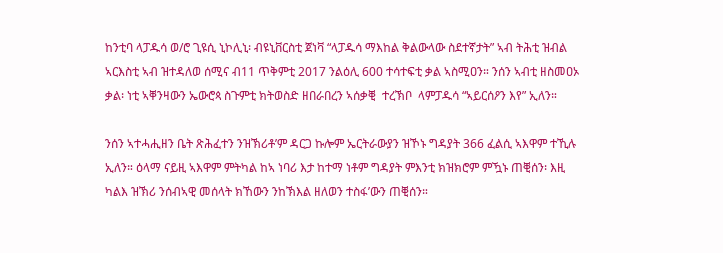ከንቲባ ላፓዱሳ ወ/ሮ ጊዩሲ ኒኮሊኒ፡ ብዩኒቨርስቲ ጀነቫ “ላፓዱሳ ማእከል ቅልውላው ስደተኛታት” ኣብ ትሕቲ ዝብል ኣርእስቲ ኣብ ዝተዳለወ ሰሚና ብ11 ጥቅምቲ 2017 ንልዕሊ 600 ተሳተፍቲ ቃል ኣስሚዐን። ንሰን ኣብቲ ዘስመዐኦ ቃል፡ ነቲ ኣቐንዛውን ኤውሮጳ ስጉምቲ ክትወስድ ዘበራበረን ኣሰቃቒ  ተረኽቦ  ላምፓዱሳ “ኣይርሰዖን እየ” ኢለን።

ንሰን ኣተሓሒዘን ቤት ጽሕፈተን ንዝኽሪቶ’ም ዳርጋ ኩሎም ኤርትራውያን ዝኾኑ ግዳያት 366 ፈልሲ ኣእዋም ተኺሉ ኢለን። ዕላማ ናይዚ ኣእዋም ምትካል ከኣ ነባሪ እታ ከተማ ነቶም ግዳያት ምእንቲ ክዝክሮም ምዃኑ ጠቒሰን፡ እዚ ካልእ ዝኽሪ ንሰብኣዊ መሰላት ክኸውን ንከኽእል ዘለወን ተስፋ’ውን ጠቒሰን።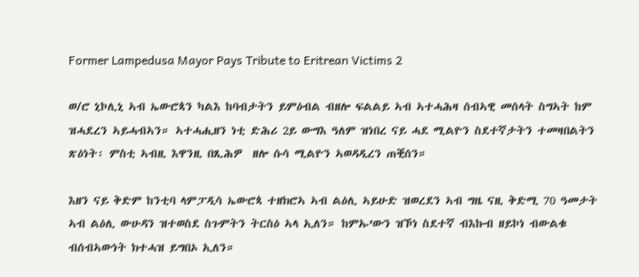Former Lampedusa Mayor Pays Tribute to Eritrean Victims 2

ወ/ሮ ኒኮሊኒ ኣብ ኤውሮጳን ካልእ ከባብታትን ይምዕብል ብዘሎ ፍልልይ ኣብ ኣተሓሕዛ ሰብኣዊ መሰላት ስግኣት ከም ዝሓደረን ኣይሓብኣን። ኣተሓሒዘን ነቲ ድሕሪ 2ይ ውግእ ዓለም ዝነበረ ናይ ሓደ ሚልዮን ስደተኛታትን ተመዛበልትን ጽዕነት፡ ምስቲ ኣብዚ እዋንዚ በጺሕዎ  ዘሎ ሱሳ ሚልዮን ኣወዳዲረን ጠቒሰን።

እዘን ናይ ቅድም ከንቲባ ላምፓዲሳ ኤውሮጳ ተዘክሮኣ ኣብ ልዕሊ ኣይሁድ ዝወረደን ኣብ ግዜ ናዚ ቅድሚ 70 ዓመታት ኣብ ልዕሊ ውሁዳን ዝተወስደ ስጉምትን ትርስዕ ኣላ ኢለን። ከምኡ’ውን ዝኾነ ስደተኛ ብእኩብ ዘይኮነ ብውልቁ ብሰብኣውነት ክተሓዝ ይግበኦ ኢለን።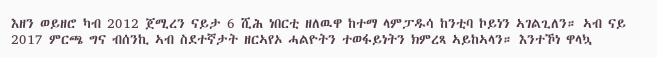እዘን ወይዘሮ ካብ 2012 ጀሚረን ናይታ 6 ሺሕ ነበርቲ ዘለዉዋ ከተማ ላምፓዱሳ ከንቲባ ኮይነን ኣገልጊለን። ኣብ ናይ 2017 ምርጫ ግና ብሰንኪ ኣብ ስደተኛታት ዘርኣየኦ ሓልዮትን ተወፋይነትን ክምረጻ ኣይከኣላን። እንተኾነ ዋላኳ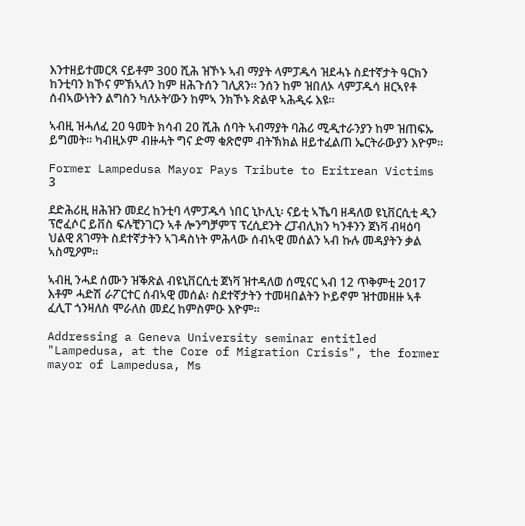እንተዘይተመርጻ ናይቶም 300 ሺሕ ዝኾኑ ኣብ ማያት ላምፓዱሳ ዝደሓኑ ስደተኛታት ዓርክን ከንቲባን ክኾና ምኽኣለን ከም ዘሕጉሰን ገሊጸን። ንሰን ከም ዝበለኦ ላምፓዱሳ ዘርኣየቶ ሰብኣውነትን ልግስን ካለኦት’ውን ከምኣ ንክኾኑ ጽልዋ ኣሕዲሩ እዩ።

ኣብዚ ዝሓለፈ 20 ዓመት ክሳብ 20 ሺሕ ሰባት ኣብማያት ባሕሪ ሚዲተራንያን ከም ዝጠፍኡ ይግመት። ካብዚኦም ብዙሓት ግና ድማ ቁጽሮም ብትኽክል ዘይተፈልጠ ኤርትራውያን እዮም።

Former Lampedusa Mayor Pays Tribute to Eritrean Victims 3

ደድሕሪዚ ዘሕዝን መደረ ከንቲባ ላምፓዱሳ ነበር ኒኮሊኒ፡ ናይቲ ኣኼባ ዘዳለወ ዩኒቨርሲቲ ዲን ፕሮፈሶር ይቨስ ፍሉቺንገርን ኣቶ ሎንግቻምፕ ፕረሲደንት ረፓብሊክን ካንቶንን ጀነቫ ብዛዕባ ህልዊ ጸገማት ስደተኛታትን ኣገዳስነት ምሕላው ሰብኣዊ መሰልን ኣብ ኩሉ መዳያትን ቃል ኣስሚዖም።

ኣብዚ ንሓደ ሰሙን ዝቕጽል ብዩኒቨርሲቲ ጀነቫ ዝተዳለወ ሰሚናር ኣብ 12 ጥቅምቲ 2017 እቶም ሓድሽ ራፖርተር ሰብኣዊ መሰል፡ ስደተኛታትን ተመዛበልትን ኮይኖም ዝተመዘዙ ኣቶ ፈሊፐ ጎንዛለስ ሞራለስ መደረ ከምስምዑ እዮም።

Addressing a Geneva University seminar entitled "Lampedusa, at the Core of Migration Crisis", the former mayor of Lampedusa, Ms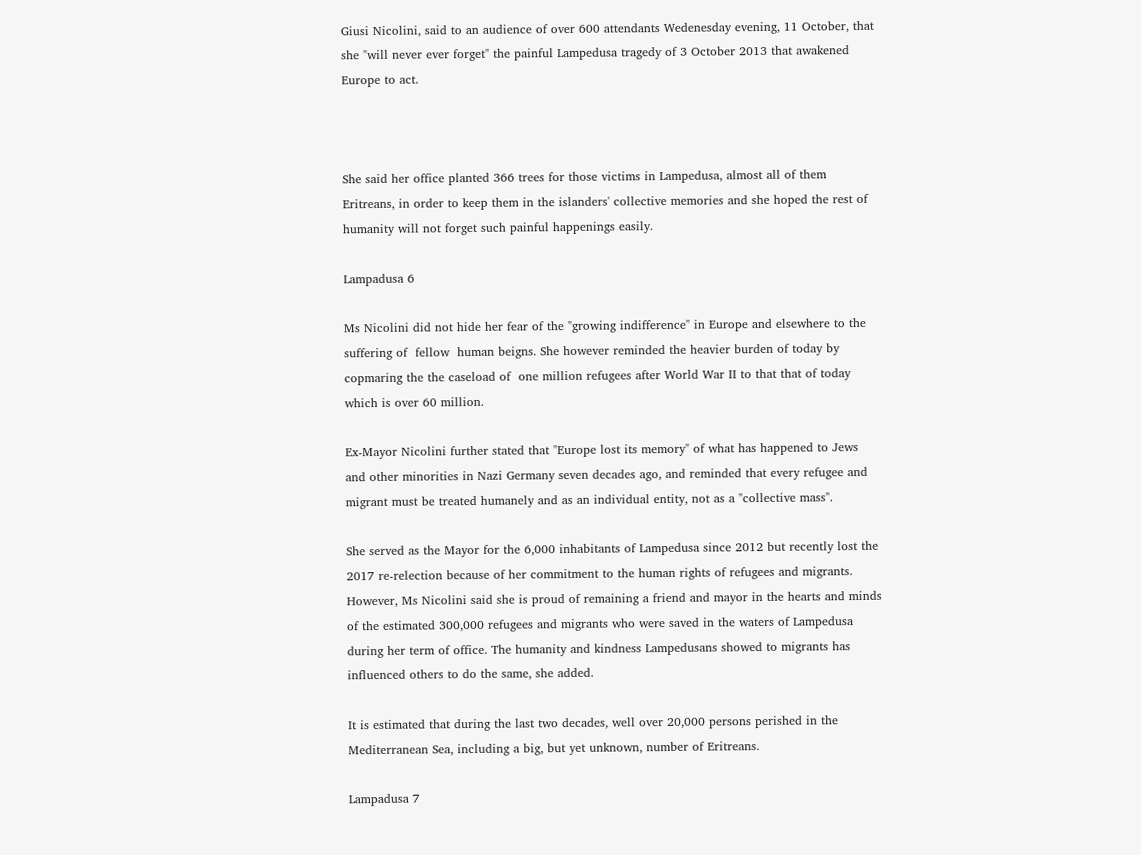Giusi Nicolini, said to an audience of over 600 attendants Wedenesday evening, 11 October, that she "will never ever forget" the painful Lampedusa tragedy of 3 October 2013 that awakened Europe to act.



She said her office planted 366 trees for those victims in Lampedusa, almost all of them Eritreans, in order to keep them in the islanders' collective memories and she hoped the rest of humanity will not forget such painful happenings easily.

Lampadusa 6

Ms Nicolini did not hide her fear of the "growing indifference" in Europe and elsewhere to the suffering of  fellow  human beigns. She however reminded the heavier burden of today by copmaring the the caseload of  one million refugees after World War II to that that of today which is over 60 million.

Ex-Mayor Nicolini further stated that "Europe lost its memory" of what has happened to Jews and other minorities in Nazi Germany seven decades ago, and reminded that every refugee and migrant must be treated humanely and as an individual entity, not as a "collective mass".

She served as the Mayor for the 6,000 inhabitants of Lampedusa since 2012 but recently lost the  2017 re-relection because of her commitment to the human rights of refugees and migrants.  However, Ms Nicolini said she is proud of remaining a friend and mayor in the hearts and minds of the estimated 300,000 refugees and migrants who were saved in the waters of Lampedusa during her term of office. The humanity and kindness Lampedusans showed to migrants has influenced others to do the same, she added.

It is estimated that during the last two decades, well over 20,000 persons perished in the Mediterranean Sea, including a big, but yet unknown, number of Eritreans.

Lampadusa 7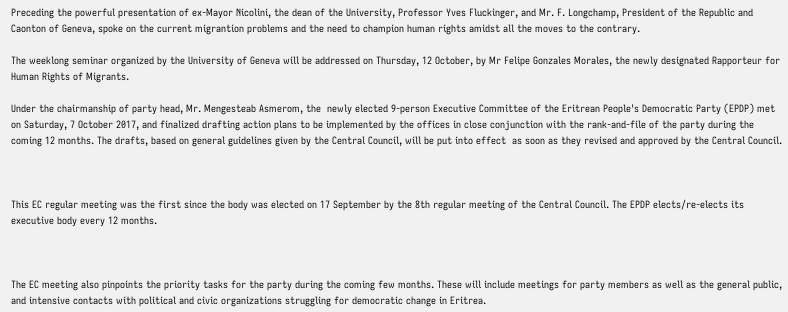Preceding the powerful presentation of ex-Mayor Nicolini, the dean of the University, Professor Yves Fluckinger, and Mr. F. Longchamp, President of the Republic and Caonton of Geneva, spoke on the current migrantion problems and the need to champion human rights amidst all the moves to the contrary.

The weeklong seminar organized by the University of Geneva will be addressed on Thursday, 12 October, by Mr Felipe Gonzales Morales, the newly designated Rapporteur for Human Rights of Migrants.

Under the chairmanship of party head, Mr. Mengesteab Asmerom, the  newly elected 9-person Executive Committee of the Eritrean People's Democratic Party (EPDP) met on Saturday, 7 October 2017, and finalized drafting action plans to be implemented by the offices in close conjunction with the rank-and-file of the party during the coming 12 months. The drafts, based on general guidelines given by the Central Council, will be put into effect  as soon as they revised and approved by the Central Council.



This EC regular meeting was the first since the body was elected on 17 September by the 8th regular meeting of the Central Council. The EPDP elects/re-elects its executive body every 12 months.



The EC meeting also pinpoints the priority tasks for the party during the coming few months. These will include meetings for party members as well as the general public, and intensive contacts with political and civic organizations struggling for democratic change in Eritrea.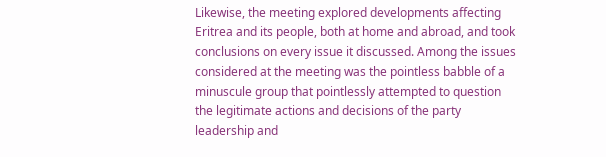Likewise, the meeting explored developments affecting Eritrea and its people, both at home and abroad, and took conclusions on every issue it discussed. Among the issues considered at the meeting was the pointless babble of a minuscule group that pointlessly attempted to question the legitimate actions and decisions of the party leadership and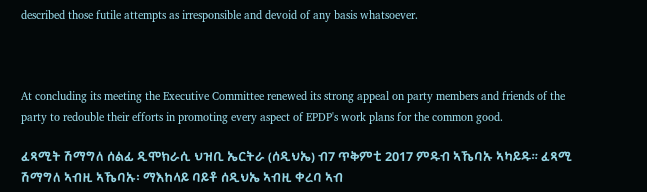described those futile attempts as irresponsible and devoid of any basis whatsoever.



At concluding its meeting the Executive Committee renewed its strong appeal on party members and friends of the party to redouble their efforts in promoting every aspect of EPDP's work plans for the common good.

ፈጻሚት ሽማግለ ሰልፊ ዲሞክራሲ ህዝቢ ኤርትራ (ሰዲህኤ) ብ7 ጥቅምቲ 2017 ምዱብ ኣኼባኡ ኣካይዱ። ፈጻሚ ሽማግለ ኣብዚ ኣኼባኡ፡ ማእከላይ ባይቶ ሰዲህኤ ኣብዚ ቀረባ ኣብ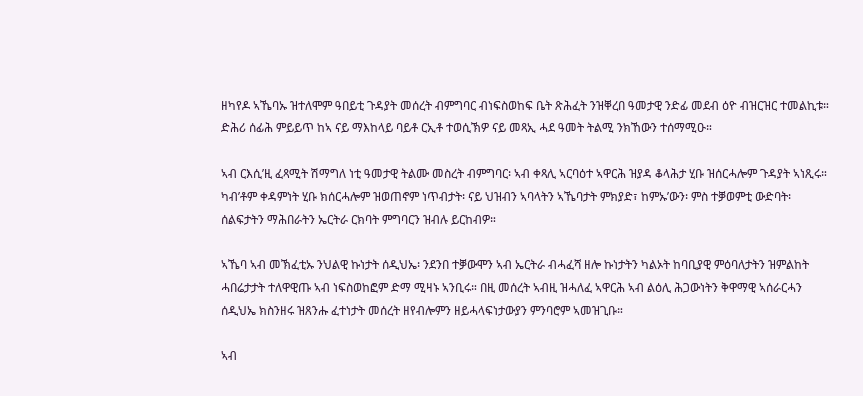ዘካየዶ ኣኼባኡ ዝተለሞም ዓበይቲ ጉዳያት መሰረት ብምግባር ብነፍስወከፍ ቤት ጽሕፈት ንዝቐረበ ዓመታዊ ንድፊ መደብ ዕዮ ብዝርዝር ተመልኪቱ። ድሕሪ ሰፊሕ ምይይጥ ከኣ ናይ ማእከላይ ባይቶ ርኢቶ ተወሲኽዎ ናይ መጻኢ ሓደ ዓመት ትልሚ ንክኸውን ተሰማሚዑ።

ኣብ ርእሲ’ዚ ፈጻሚት ሽማግለ ነቲ ዓመታዊ ትልሙ መስረት ብምግባር፡ ኣብ ቀጻሊ ኣርባዕተ ኣዋርሕ ዝያዳ ቆላሕታ ሂቡ ዝሰርሓሎም ጉዳያት ኣነጺሩ። ካብ’ቶም ቀዳምነት ሂቡ ክሰርሓሎም ዝወጠኖም ነጥብታት፡ ናይ ህዝብን ኣባላትን ኣኼባታት ምክያድ፣ ከምኡ’ውን፡ ምስ ተቓወምቲ ውድባት፡ ሰልፍታትን ማሕበራትን ኤርትራ ርክባት ምግባርን ዝብሉ ይርከብዎ።

ኣኼባ ኣብ መኽፈቲኡ ንህልዊ ኩነታት ሰዲህኤ፡ ንደንበ ተቓውሞን ኣብ ኤርትራ ብሓፈሻ ዘሎ ኩነታትን ካልኦት ከባቢያዊ ምዕባለታትን ዝምልከት ሓበሬታታት ተለዋዊጡ ኣብ ነፍስወከፎም ድማ ሚዛኑ ኣንቢሩ። በዚ መሰረት ኣብዚ ዝሓለፈ ኣዋርሕ ኣብ ልዕሊ ሕጋውነትን ቅዋማዊ ኣሰራርሓን ሰዲህኤ ክስንዘሩ ዝጸንሑ ፈተነታት መሰረት ዘየብሎምን ዘይሓላፍነታውያን ምንባሮም ኣመዝጊቡ።

ኣብ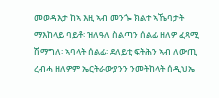መወዳእታ ከኣ እዚ ኣብ መንጐ ክልተ ኣኼባታት ማእከላይ ባይቶ፡ ዝለዓለ ስልጣን ሰልፊ ዘለዎ ፈጻሚ ሽማግለ፡ ኣባላት ሰልፊ፡ ደለይቲ ፍትሕን ኣብ ለውጢ ረብሓ ዘለዎም ኤርትራውያንን ንመትከላት ሰዲህኤ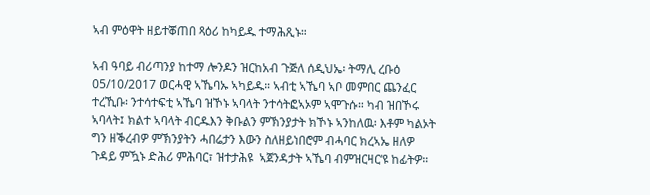ኣብ ምዕዋት ዘይተቖጠበ ጻዕሪ ከካይዱ ተማሕጺኑ።

ኣብ ዓባይ ብሪጣንያ ከተማ ሎንዶን ዝርከአብ ጉጅለ ሰዲህኤ፡ ትማሊ ረቡዕ 05/10/2017 ወርሓዊ ኣኼባኡ ኣካይዱ። ኣብቲ ኣኼባ ኣቦ መምበር ጨንፈር ተረኺቡ፡ ንተሳተፍቲ ኣኼባ ዝኾኑ ኣባላት ንተሳትፎኣኦም ኣሞጉሱ። ካብ ዝበኾሩ ኣባላት፤ ክልተ ኣባላት ብርዱእን ቅቡልን ምኽንያታት ክኾኑ ኣንከለዉ፡ እቶም ካልኦት ግን ዘቕረብዎ ምኽንያትን ሓበሬታን እውን ስለዘይነበሮም ብሓባር ክረኣኤ ዘለዎ ጉዳይ ምዃኑ ድሕሪ ምሕባር፣ ዝተታሕዩ  ኣጀንዳታት ኣኼባ ብምዝርዛር‘ዩ ከፊትዎ።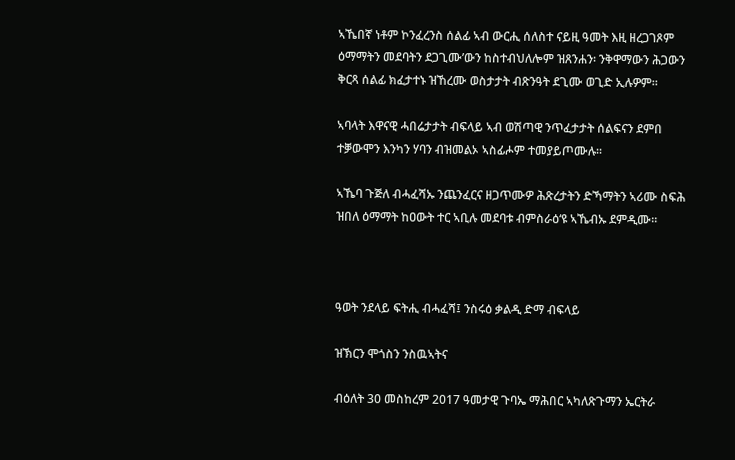ኣኼበኛ ነቶም ኮንፈረንስ ሰልፊ ኣብ ውርሒ ሰለስተ ናይዚ ዓመት እዚ ዘረጋገጾም ዕማማትን መደባትን ደጋጊሙ’ውን ከስተብህለሎም ዝጸንሐን፡ ንቅዋማውን ሕጋውን ቅርጻ ሰልፊ ክፈታተኑ ዝኸረሙ ወስታታት ብጽንዓት ደጊሙ ወጊድ ኢሉዎም።

ኣባላት እዋናዊ ሓበሬታታት ብፍላይ ኣብ ወሽጣዊ ንጥፈታታት ሰልፍናን ደምበ ተቓውሞን እንካን ሃባን ብዝመልኦ ኣስፊሖም ተመያይጦሙሉ።

ኣኼባ ጉጅለ ብሓፈሻኡ ንጨንፈርና ዘጋጥሙዎ ሕጽረታትን ድኻማትን ኣሪሙ ስፍሕ ዝበለ ዕማማት ከዐውት ተር ኣቢሉ መደባቱ ብምስራዕ‘ዩ ኣኼብኡ ደምዲሙ።



ዓወት ንደላይ ፍትሒ ብሓፈሻ፤ ንስሩዕ ቃልዲ ድማ ብፍላይ

ዝኽርን ሞጎስን ንስዉኣትና

ብዕለት 30 መስከረም 2017 ዓመታዊ ጉባኤ ማሕበር ኣካለጽጉማን ኤርትራ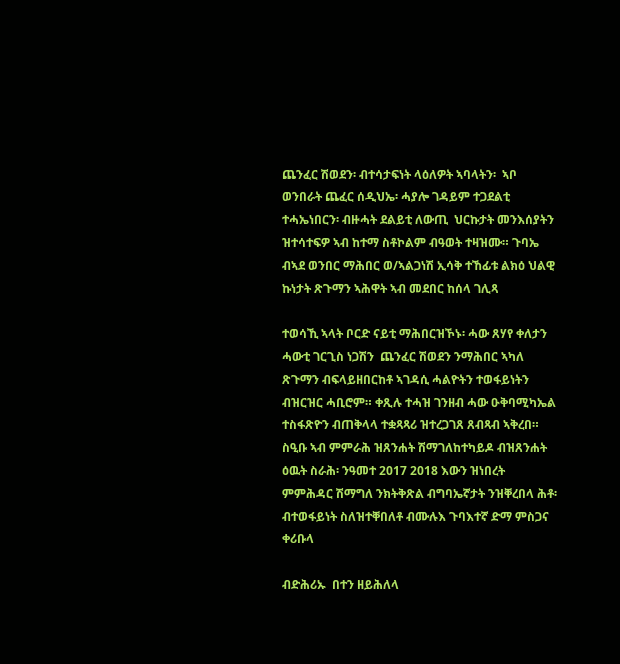ጨንፈር ሽወደን፡ ብተሳታፍነት ላዕለዎት ኣባላትን፡  ኣቦ ወንበራት ጨፈር ሰዲህኤ፡ ሓያሎ ገዳይም ተጋደልቲ ተሓኤነበርን፡ ብዙሓት ደልይቲ ለውጢ  ህርኩታት መንእሰያትን ዝተሳተፍዎ ኣብ ከተማ ስቶኮልም ብዓወት ተዛዝሙ። ጉባኤ ብኣደ ወንበር ማሕበር ወ/ኣልጋነሽ ኢሳቅ ተኸፊቱ ልክዕ ህልዊ ኩነታት ጽጉማን ኣሕዋት ኣብ መደበር ከሰላ ገሊጻ

ተወሳኺ ኣላት ቦርድ ናይቲ ማሕበርዝኾኑ፡ ሓው ጸሃየ ቀለታን ሓውቲ ገርጊስ ነጋሽን  ጨንፈር ሽወደን ንማሕበር ኣካለ ጽጉማን ብፍላይዘበርከቶ ኣገዳሲ ሓልዮትን ተወፋይነትን ብዝርዝር ሓቢሮም። ቀጺሉ ተሓዝ ገንዘብ ሓው ዑቅባሚካኤል ተስፋጽዮን ብጠቅላላ ተቋጻጻሪ ዝተረጋገጸ ጸብጻብ ኣቅረበ። ስዒቡ ኣብ ምምራሕ ዝጸንሐት ሽማገለከተካይዶ ብዝጸንሐት ዕዉት ስራሕ፡ ንዓመተ 2017 2018 እውን ዝነበረት ምምሕዳር ሽማግለ ንክትቅጽል ብግባኤኛታት ንዝቐረበላ ሕቶ፡ ብተወፋይነት ስለዝተቐበለቶ ብሙሉእ ጉባእተኛ ድማ ምስጋና ቀሪቡላ

ብድሕሪኡ  በተን ዘይሕለላ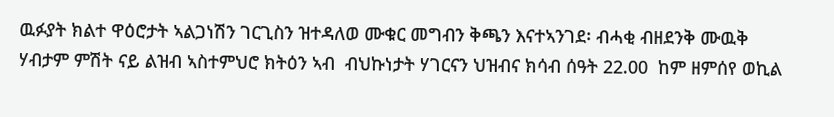ዉፉያት ክልተ ዋዕሮታት ኣልጋነሽን ገርጊስን ዝተዳለወ ሙቁር መግብን ቅጫን እናተኣንገደ፡ ብሓቂ ብዘደንቅ ሙዉቅ ሃብታም ምሽት ናይ ልዝብ ኣስተምህሮ ክትዕን ኣብ  ብህኩነታት ሃገርናን ህዝብና ክሳብ ሰዓት 22.00  ከም ዘምሰየ ወኪል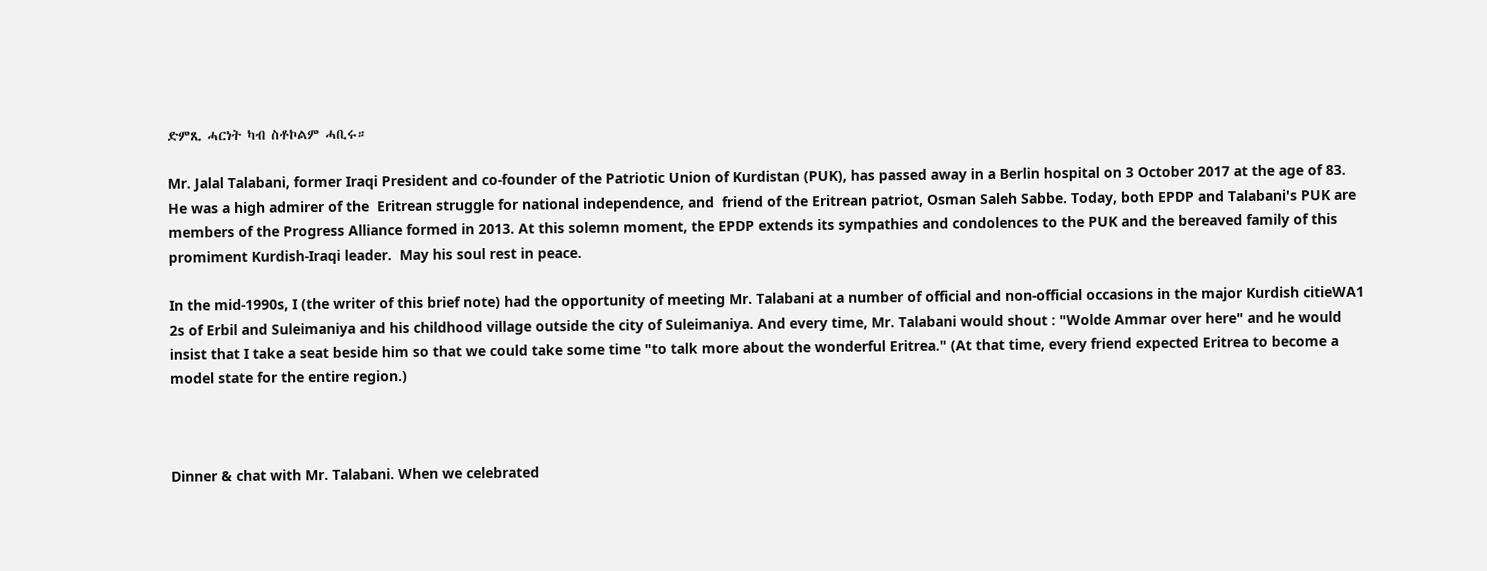ድምጺ ሓርነት ካብ ስቶኮልም ሓቢሩ።

Mr. Jalal Talabani, former Iraqi President and co-founder of the Patriotic Union of Kurdistan (PUK), has passed away in a Berlin hospital on 3 October 2017 at the age of 83. He was a high admirer of the  Eritrean struggle for national independence, and  friend of the Eritrean patriot, Osman Saleh Sabbe. Today, both EPDP and Talabani's PUK are members of the Progress Alliance formed in 2013. At this solemn moment, the EPDP extends its sympathies and condolences to the PUK and the bereaved family of this promiment Kurdish-Iraqi leader.  May his soul rest in peace.

In the mid-1990s, I (the writer of this brief note) had the opportunity of meeting Mr. Talabani at a number of official and non-official occasions in the major Kurdish citieWA1 2s of Erbil and Suleimaniya and his childhood village outside the city of Suleimaniya. And every time, Mr. Talabani would shout : "Wolde Ammar over here" and he would insist that I take a seat beside him so that we could take some time "to talk more about the wonderful Eritrea." (At that time, every friend expected Eritrea to become a model state for the entire region.)



Dinner & chat with Mr. Talabani. When we celebrated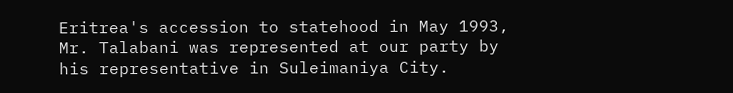Eritrea's accession to statehood in May 1993, Mr. Talabani was represented at our party by his representative in Suleimaniya City.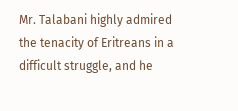Mr. Talabani highly admired the tenacity of Eritreans in a difficult struggle, and he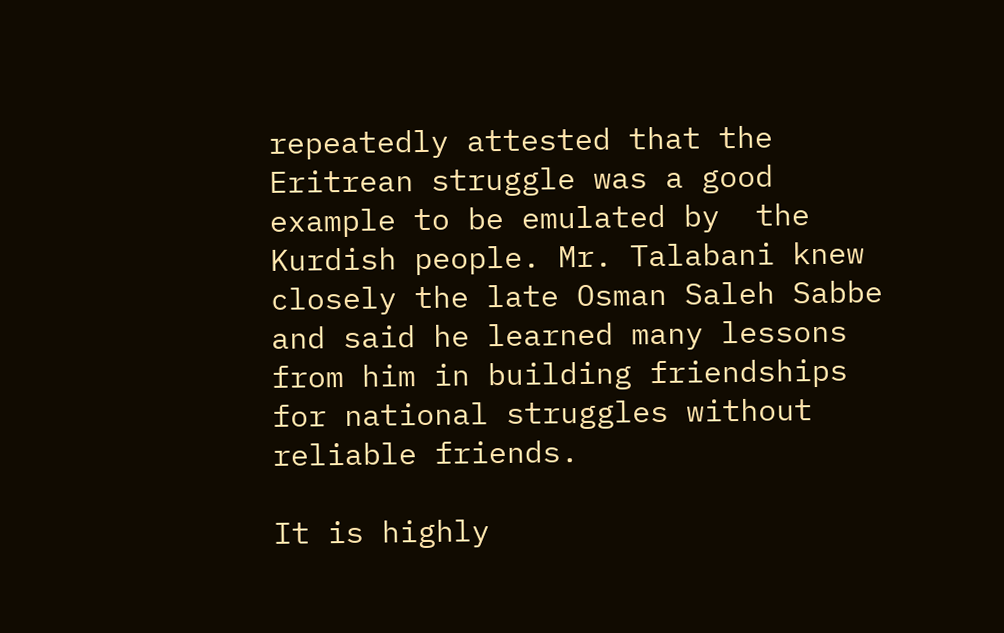repeatedly attested that the Eritrean struggle was a good example to be emulated by  the Kurdish people. Mr. Talabani knew closely the late Osman Saleh Sabbe and said he learned many lessons from him in building friendships for national struggles without reliable friends.

It is highly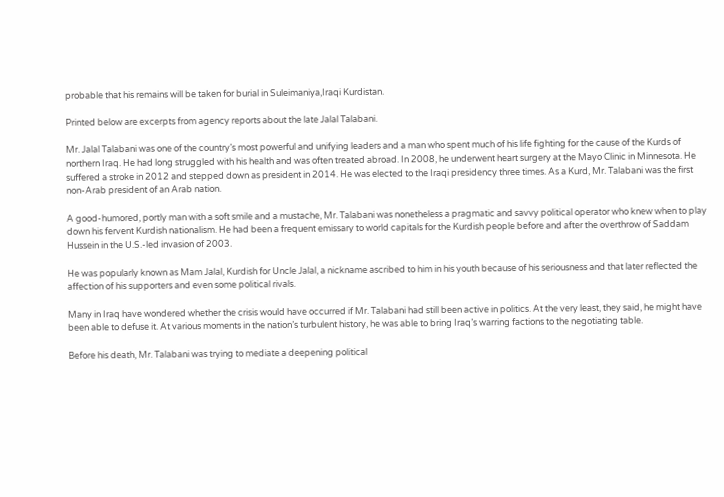probable that his remains will be taken for burial in Suleimaniya,Iraqi Kurdistan.

Printed below are excerpts from agency reports about the late Jalal Talabani.

Mr. Jalal Talabani was one of the country’s most powerful and unifying leaders and a man who spent much of his life fighting for the cause of the Kurds of northern Iraq. He had long struggled with his health and was often treated abroad. In 2008, he underwent heart surgery at the Mayo Clinic in Minnesota. He suffered a stroke in 2012 and stepped down as president in 2014. He was elected to the Iraqi presidency three times. As a Kurd, Mr. Talabani was the first non-Arab president of an Arab nation.

A good-humored, portly man with a soft smile and a mustache, Mr. Talabani was nonetheless a pragmatic and savvy political operator who knew when to play down his fervent Kurdish nationalism. He had been a frequent emissary to world capitals for the Kurdish people before and after the overthrow of Saddam Hussein in the U.S.-led invasion of 2003.

He was popularly known as Mam Jalal, Kurdish for Uncle Jalal, a nickname ascribed to him in his youth because of his seriousness and that later reflected the affection of his supporters and even some political rivals.

Many in Iraq have wondered whether the crisis would have occurred if Mr. Talabani had still been active in politics. At the very least, they said, he might have been able to defuse it. At various moments in the nation’s turbulent history, he was able to bring Iraq’s warring factions to the negotiating table.

Before his death, Mr. Talabani was trying to mediate a deepening political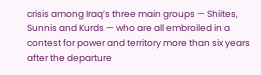crisis among Iraq’s three main groups — Shiites, Sunnis and Kurds — who are all embroiled in a contest for power and territory more than six years after the departure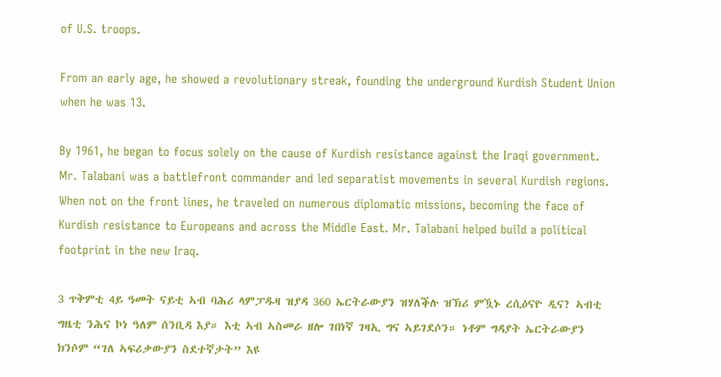of U.S. troops.

From an early age, he showed a revolutionary streak, founding the underground Kurdish Student Union when he was 13.

By 1961, he began to focus solely on the cause of Kurdish resistance against the Iraqi government. Mr. Talabani was a battlefront commander and led separatist movements in several Kurdish regions. When not on the front lines, he traveled on numerous diplomatic missions, becoming the face of Kurdish resistance to Europeans and across the Middle East. Mr. Talabani helped build a political footprint in the new Iraq.

3 ጥቅምቲ 4ይ ዓመት ናይቲ ኣብ ባሕሪ ላምፓዱዛ ዝያዳ 360 ኤርትራውያን ዝሃለቕሉ ዝኽሪ ምዃኑ ረሲዕናዮ ዲና? ኣብቲ ግዜቲ ንሕና ኮነ ዓለም ሰንቢዳ እያ። እቲ ኣብ ኣስመራ ዘሎ ገበነኛ ገዛኢ ግና ኣይገደሶን። ነቶም ግዳያት ኤርትራውያን ክንሶም “ገለ ኣፍሪቃውያን ስደተኛታት” እዩ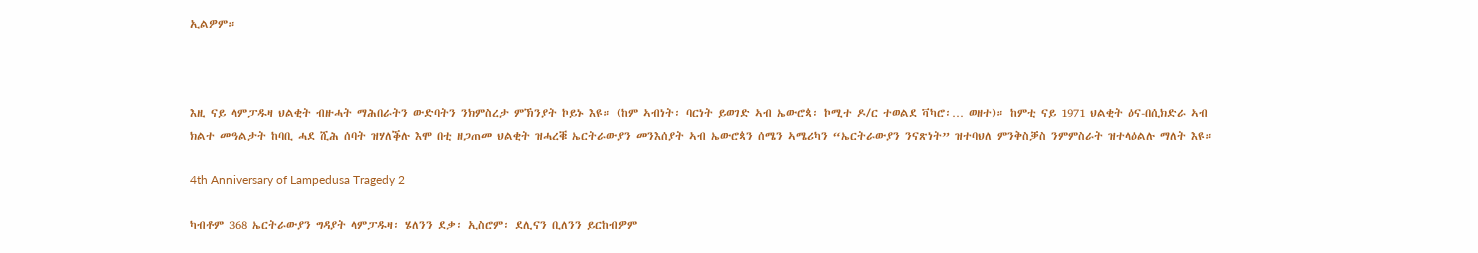ኢልዎም።



እዚ ናይ ላምፓዱዛ ህልቂት ብዙሓት ማሕበራትን ውድባትን ንክምስረታ ምኽንያት ኮይኑ እዩ። (ከም ኣብነት፡ ባርነት ይወገድ ኣብ ኤውሮጳ፡ ኮሚተ ዶ/ር ተወልደ ቫካሮ፡… ወዘተ)። ከምቲ ናይ 1971 ህልቂት ዕና-በሲክድራ ኣብ ክልተ መዓልታት ከባቢ ሓደ ሺሕ ሰባት ዝሃለቕሉ እሞ በቲ ዘጋጠመ ህልቂት ዝሓረቑ ኤርትራውያን መንእሰያት ኣብ ኤውሮጳን ሰሜን ኣሜሪካን “ኤርትራውያን ንናጽነት” ዝተባህለ ምንቅስቓስ ንምምስራት ዝተላዕልሉ ማለት እዩ።

4th Anniversary of Lampedusa Tragedy 2

ካብቶም 368 ኤርትራውያን ግዳያት ላምፓዱዛ፡ ሄለንን ደቃ፡ ኢስሮም፡ ደሊናን ቢለንን ይርከብዎም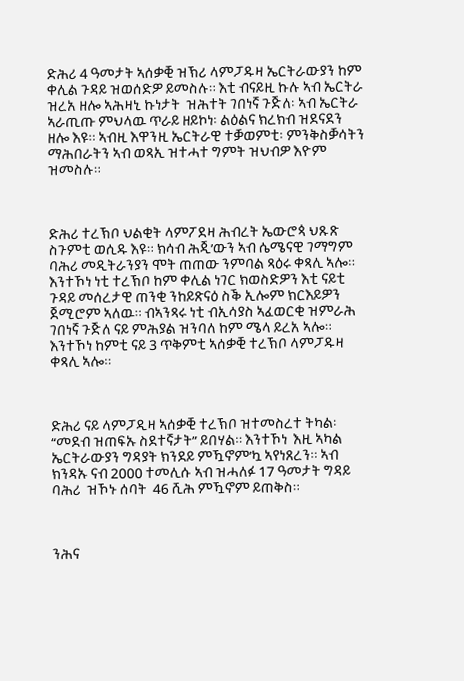ድሕሪ 4 ዓመታት ኣሰቃቒ ዝኽሪ ላምፓዱዛ ኤርትራውያን ከም ቀሊል ጉዳይ ዝወሰድዎ ይመስሉ። እቲ ብናይዚ ኩሉ ኣብ ኤርትራ ዝረአ ዘሎ ኣሕዛኒ ኩነታት  ዝሕተት ገበነኛ ጉጅለ፡ ኣብ ኤርትራ ኣራጢጡ ምህላዉ ጥራይ ዘይኮነ፡ ልዕልና ክረክብ ዝደናደን ዘሎ እዩ። ኣብዚ እዋንዚ ኤርትራዊ ተቓወምቲ፡ ምንቅስቓሳትን ማሕበራትን ኣብ ወጻኢ ዝተሓተ ግምት ዝህብዎ እዮም ዝመስሉ።



ድሕሪ ተረኽቦ ህልቂት ላምፖደዛ ሕብረት ኤውሮጳ ህጹጽ ስጉምቲ ወሲዱ እዩ። ክሳብ ሕጂ’ውን ኣብ ሴሜናዊ ገማግም ባሕሪ መዲትራንያን ሞት ጠጠው ንምባል ጻዕሩ ቀጻሊ ኣሎ። እንተኾነ ነቲ ተረኽቦ ከም ቀሊል ነገር ክወስድዎን እቲ ናይቲ ጉዳይ መሰረታዊ ጠንቂ ንከይጽናዕ ስቕ ኢሎም ክርእይዎን ጀሚሮም ኣለዉ። ብኣንጻሩ ነቲ ብኢሳያስ ኣፈወርቂ ዝምራሕ ገበነኛ ጉጅለ ናይ ምሕያል ዝንባለ ከም ሜላ ይረአ ኣሎ። እንተኾነ ከምቲ ናይ 3 ጥቅምቲ ኣሰቃቒ ተረኽቦ ላምፓዱዛ ቀጻሊ ኣሎ።



ድሕሪ ናይ ላምፓዲዛ ኣሰቃቒ ተረኽቦ ዝተመስረተ ትካል፡ “መደብ ዝጠፍኡ ስደተኛታት” ይበሃል። እንተኾነ  እዚ ኣካል ኤርትራውያን ግዳያት ክንደይ ምዃኖም’ኳ ኣየነጸረን። ኣብ ክንዳኡ ናብ 2000 ተመሊሱ ኣብ ዝሓለፉ 17 ዓመታት ግዳይ ባሕሪ  ዝኾኑ ሰባት  46 ሺሕ ምዃኖም ይጠቅስ።



ንሕና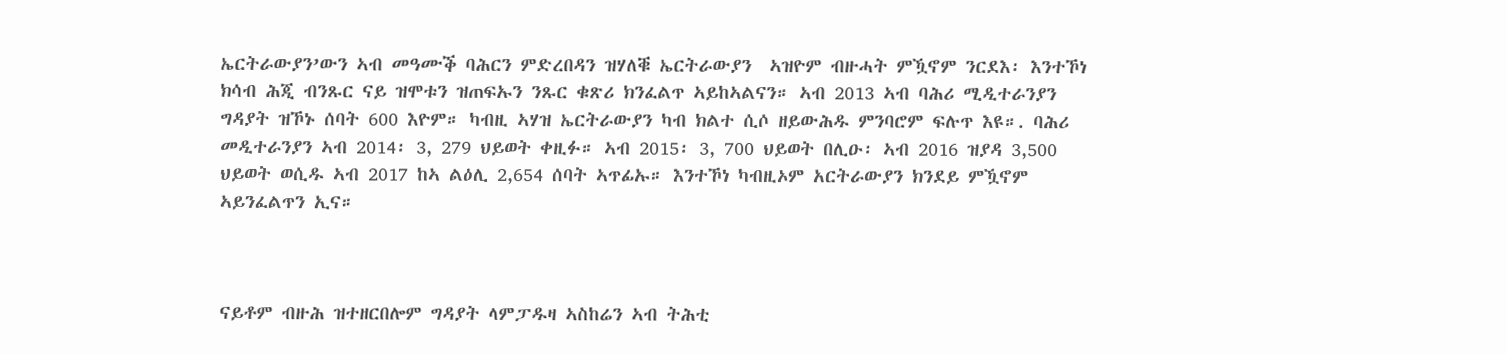ኤርትራውያን’ውን ኣብ መዓሙቕ ባሕርን ምድረበዳን ዝሃለቑ ኤርትራውያን  ኣዝዮም ብዙሓት ምዃኖም ንርደእ፡ እንተኾነ ክሳብ ሕጂ ብንጹር ናይ ዝሞቱን ዝጠፍኡን ንጹር ቁጽሪ ክንፈልጥ ኣይከኣልናን። ኣብ 2013 ኣብ ባሕሪ ሚዲተራንያን ግዳያት ዝኾኑ ሰባት 600 እዮም። ካብዚ ኣሃዝ ኤርትራውያን ካብ ክልተ ሲሶ ዘይውሕዱ ምንባሮም ፍሉጥ እዩ።. ባሕሪ መዲተራንያን ኣብ 2014፡ 3, 279 ህይወት ቀዚፉ። ኣብ 2015፡ 3, 700 ህይወት በሊዑ፡ ኣብ 2016 ዝያዳ 3,500 ህይወት ወሲዱ ኣብ 2017 ከኣ ልዕሊ 2,654 ሰባት ኣጥፊኡ። እንተኾነ ካብዚኦም አርትራውያን ክንደይ ምዃኖም ኣይንፈልጥን ኢና።



ናይቶም ብዙሕ ዝተዘርበሎም ግዳያት ላምፓዱዛ ኣስከሬን ኣብ ትሕቲ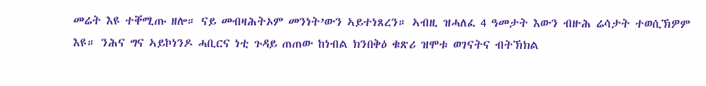መሬት እዩ ተቐሚጡ ዘሎ። ናይ መብዛሕትኦም መንነት’ውን ኣይተነጸረን። ኣብዚ ዝሓለፈ 4 ዓመታት እውን ብዙሕ ሬሳታት ተወሲኽዎም እዩ። ንሕና ግና ኣይኮነንዶ ሓቢርና ነቲ ጉዳይ ጠጠው ከነብል ክንበቅዕ ቁጽሪ ዝሞቱ ወገናትና ብትኽክል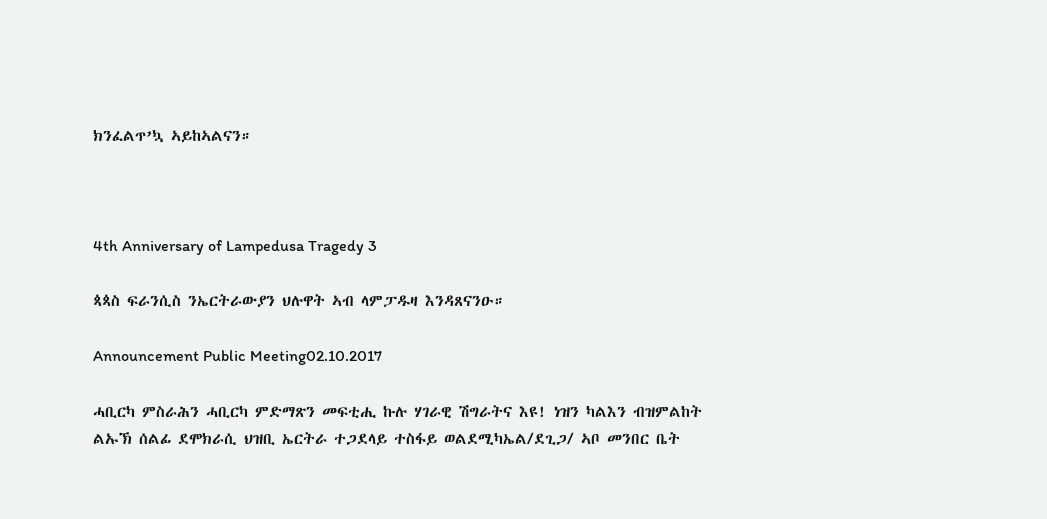ክንፈልጥ’ኳ ኣይከኣልናን።



4th Anniversary of Lampedusa Tragedy 3

ጳጳስ ፍራንሲስ ንኤርትራውያን ህሉዋት ኣብ ላምፓዱዛ እንዳጸናንዑ።

Announcement Public Meeting02.10.2017

ሓቢርካ ምስራሕን ሓቢርካ ምድማጽን መፍቲሒ ኩሉ ሃገራዊ ሽግራትና እዩ! ነዝን ካልእን ብዝምልከት ልኡኽ ሰልፊ ደሞክራሲ ህዝቢ ኤርትራ ተጋደላይ ተስፋይ ወልደሚካኤል/ደጊጋ/ ኣቦ መንበር ቤት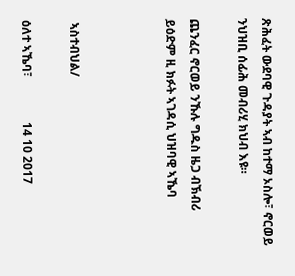ጽሕፈት ውደባዊ ጉዳያት ኣብ ከተማ ኦስሎ፣ ኖርወይ ንህዝቢ ሰፊሕ መብሪሂ ክህብ እዩ።

ጨንፈር ኖርወይ ንኹሉ ግዱስ ዜጋ ብኽብሪ ይዕድም ዚ ክፉት ኣገዳሲ ህዝባዊ ኣኼባ



 ኣስተብህል/

ዕለተ ኣኼባ፣               14 10 2017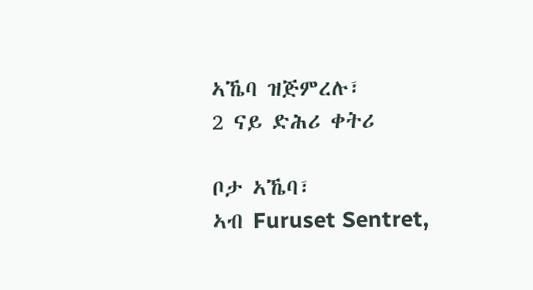ኣኼባ ዝጅምረሉ፣            2 ናይ ድሕሪ ቀትሪ

ቦታ ኣኼባ፣                ኣብ Furuset Sentret,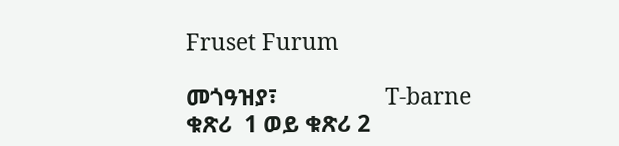Fruset Furum

መጎዓዝያ፣                  T-barne ቁጽሪ  1 ወይ ቁጽሪ 2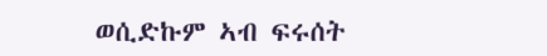ወሲድኩም ኣብ ፍሩሰት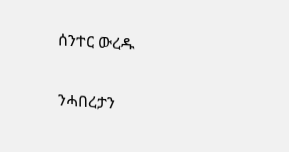ሰንተር ውረዱ

ንሓበረታን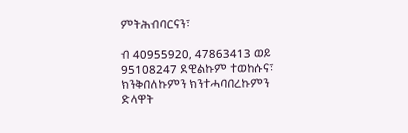ምትሕብባርናን፣

ብ 40955920, 47863413 ወይ 95108247 ደዊልኩም ተወከሱና፣ ክንቅበለኩምን ክንተሓባበረኩምን ድላዋት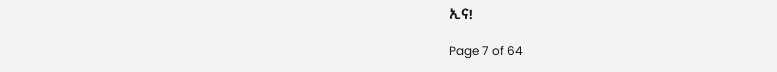ኢና!

Page 7 of 64